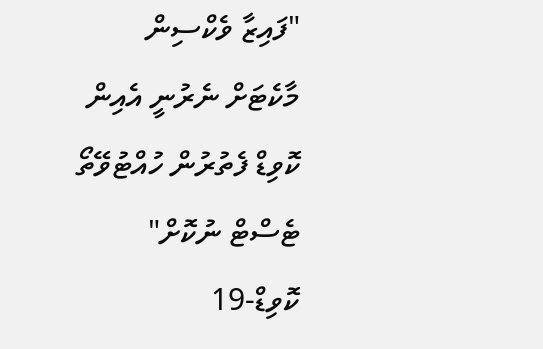"ފައިޒާ ވެކްސިން މާކެޓަށް ނެރުނީ އެއިން ކޮވިޑް ފެތުރުން ހުއްޓުވޭތޯ ޓެސްޓް ނުކޮށް"
ކޮވިޑް-19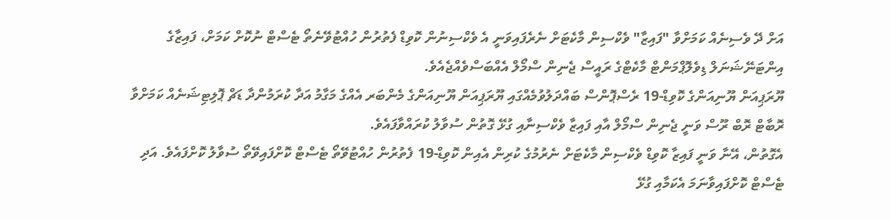އަށް ދޭ ވެސިނެއް ކަމަށްވާ "ފައިޒާ" ވެކްސިން މާކެޓަށް ނެރެފައިވަނީ އެ ވެކްސިނުން ކޮވިޑް ފެތުރުން ހުއްޓުވޭނެތޯ ޓެސްޓް ނުކޮށް ކަމަށް، ފައިޒާގެ އިންޓަނޭޝަނަލް ޑިވެލޮޕްމަންޓް މާކެޓްގެ ރައީސް ޖެނިން ސްމޯލް އެއްބަސްވެއްޖެއެވެ.
ޔޫރަޕިއަން ޔޫނިއަންގެ ކޮވިޑް-19 ރެސްޕޮންސް ބައްދަލުވުމެއްގައި ޔޫރަޕިއަން ޔޫނިއަންގެ މެންބަރ އެއްގެ މަގާމު އަދާ ކުރަމުންދާ ޑަޗް ޕޮލިޓިޝަނެއް ކަމަށްވާ ރޮބާޓް ރޮބް ރޫސް ވަނީ ޖެނިން ސްމޯލް އާއި ފައިޒާ ވެކްސިނާއި ގުޅޭ ގޮތުން ސުވާލު ކުރައްވާފައެވެ.
އެގޮތުން، އޭނާ ވަނީ ފައިޒާ ކޮވިޑް ވެކްސިން މާކެޓަށް ނެރުމުގެ ކުރިން އެއިން ކޮވިޑް-19 ފެތުރުން ހުއްޓުވޭތޯ ޓެސްޓް ކޮށްފައިވޭތޯ ސުވާލު ކޮށްފައެވެ. އަދި ޓެސްޓް ކޮށްފައިވާނަމަ އެކަމާއި ގުޅޭ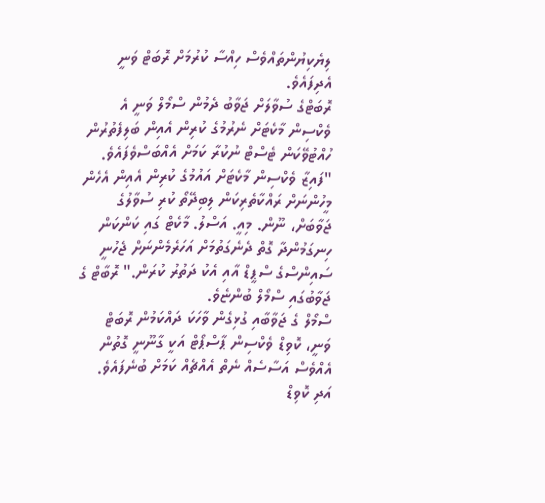ލިޔެކިޔުންތައްވެސް ހިއްސާ ކުރުމަށް ރޮބަޓް ވަނީ އެދިފައެވެ.
ރޮބަޓްގެ ސުވާލަށް ޖަވާބު ދެމުން ސްމޯލް ވަނީ އެ ވެކްސިން މާކެޓަށް ނެރުމުގެ ކުރިން އެއިން ބަލިފެތުރުން ހުއްޓުވޭކަން ޓެސްޓް ނުކުރާ ކަމަށް އެއްބަސްވެފައެވެ.
"ފައިޒާ ވެކްސިން މާކެޓަށް އައުމުގެ ކުރިން އެއިން އެހެން މީހުންނަށް ރައްކާތެރިކަން ލިބިދޭތޯ ކުރި ސުވާލުގެ ޖަވާބަށް، ނޫން. މިއީ. އަސްލު. މާކެޓް ގައި ކަންކަން ހިނގަމުންދާ ގޮތް ދެނެގަތުމަށް އަހަރެމެންނަށް ޖެހުނީ ސައިންސްގެ ސްޕީޑް އާއި އެކު ދަތުރު ކުރަން." ރޮބާޓް ގެ ޖަވާބުގައި ސްމޯލް ބުންޏެވެ.
ސްމޯލް ގެ ޖަވާބާއި ގުޅިގެން ވާހަކަ ދައްކަމުން ރޮބަޓް ވަނީ، ކޮވިޑް ވެކްސިން ޕާސްޕޯޓް އަކީ ގާނޫނީ ގޮތުން އެއްވެސް އަސާސެއް ނެތް އެއްޗެއް ކަމަށް ބުނެފައެވެ. އަދި ކޮވިޑް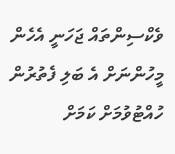ވެކްސިންތައް ޖަހަނީ އެހެން މީހުންނަށް އެ ބަލި ފެތުރުން ހުއްޓުވުމަށް ކަމަށް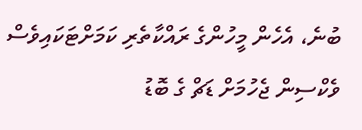ބުނެ، އެހެން މީހުންގެ ރައްކާތެރި ކަމަށްޓަކައިވެސް ވެކްސިން ޖެހުމަށް ޑަޗް ގެ ބޮޑު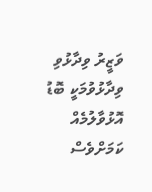ވަޒީރު ވިދާޅުވި ވިދާޅުވުމަކީ ބޮޑު އޮޅުވާލުމެއް ކަމަށްވެސް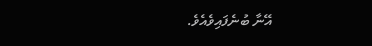އޭނާ ބުނެފައިވެއެވެ.